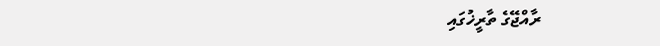ރާއްޖޭގެ ތާރީޚުގައި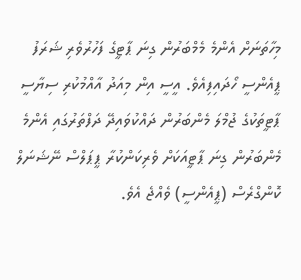މިހާތަނަށް އެންމެ މެމްބަރުން ގިނަ ޕާޓީގެ ފަހުރުވެރި ޝަރަފު ޕީއެންސީ ހޯދައިފިއެވެ. އީސީ އިން މިއަދު އާއްމުކުރި ސިޔާސީ ޕާޓީތަކުގެ ޖުމްލަ މެންބަރުން ދައްކުވައިދޭ ދަފްތަރުގައި އެންމެ މެންބަރުން ގިނަ ޕާޓީއަކަށް ވެރިކަންކުރާ ޕީޕަލްސް ނޭޝަނަލް ކޮންގްރެސް (ޕީއެންސީ) ވެއްޖެ އެވެ.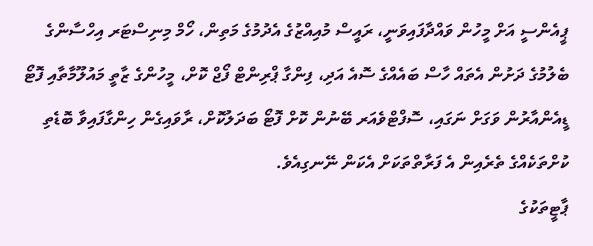ޕީއެންސީ އަށް މީހުން ވައްދާފައިވަނީ، ރައީސް މުއިއްޒުގެ އެދުމުގެ މަތިން، ހޯމް މިނިސްޓަރ އިހްސާންގެ ބެލުމުގެ ދަށުން އެތައް ހާސް ބައެއްގެ ސޮއެ އަދި، ފިންގާ ޕްރިންޓް ފޯޖް ކޮށް، މީހުންގެ ޒާތީ މައުލޫމާތާއި ފޮޓޯ ޑީއެންއާރުން ވަގަށް ނަގައި، ސޮފްޓްވެއަރ ބޭނުން ކޮށް ފޮޓޯ ބަދަލުކޮށް، ރާވައިގެން ހިންގާފައިވާ ބޮޑެތި ކުށްތަކެއްގެ ތެރެއިން އެ ފަރާތްތަކަށް އެކަން ނޭނގިއެވެ.
ޕާޓީތަކުގެ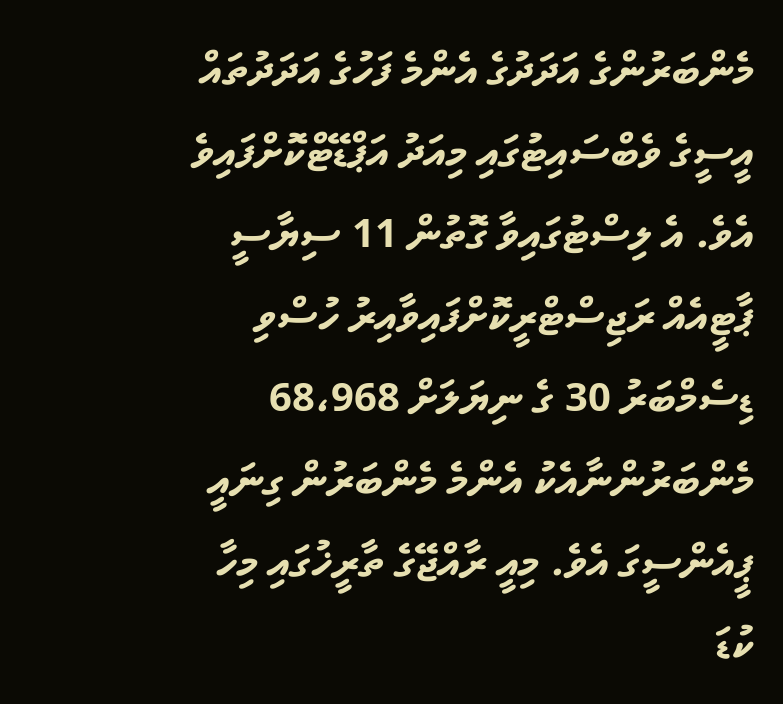މެންބަރުންގެ އަދަދުގެ އެންމެ ފަހުގެ އަދަދުތައް އީސީގެ ވެބްސައިޓުގައި މިއަދު އަޕްޑޭޓްކޮށްފައިވެ އެވެ. އެ ލިސްޓުގައިވާ ގޮތުން 11 ސިޔާސީ ޕާޓީއެއް ރަޖިސްޓްރީކޮށްފައިވާއިރު ހުސްވި ޑިސެމްބަރު 30 ގެ ނިޔަލަށް 68،968 މެންބަރުންނާއެކު އެންމެ މެންބަރުން ގިނައީ ޕީއެންސީގަ އެވެ. މިއީ ރާއްޖޭގެ ތާރީޚުގައި މިހާ ކުޑަ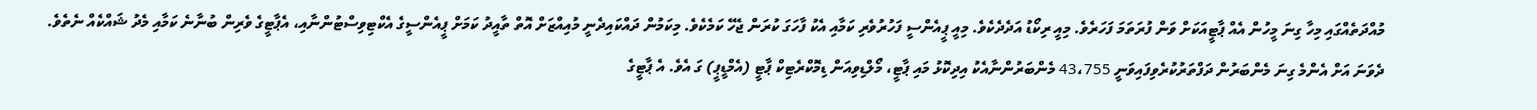މުއްދަތެއްގައި މިހާ ގިނަ މީހުން އެއް ޕާޓީއަކަށް ވަން ފުރަތަމަ ފަހަރެވެ. މިއީ ރިކޯޑު އަދެދެކެވެ. މިއީ ޕީއެންސީ ފަހުރުވެރި ކަމާއި އެކު ފާހަގަ ކުރަން ޖެހޭ ކަމެކެވެ. މިކަމުން ދައްކައިދެނީ މުއިއްޒަށް އޮތް ތާއީދު ކަމަށް ޕީއެންސީގެ އެކްޓިވިސްޓުންނާއި، އެޕާޓީގެ ވެރިން ބުނާނެ ކަމާއި މެދު ޝައްކެއް ނެތެވެ.
ދެވަނަ އަށް އެންމެ ގިނަ މެންބަރުން ދަފްތަރުކުރެވިފައިވަނީ 43،755 މެންބަރުންނާއެކު އިދިކޮޅު މައި ޕާޓީ، މޯލްޑިވިއަން ޑިމޮކްރެޓިކް ޕާޓީ (އެމްޑީޕީ) ގަ އެވެ. އެ ޕާޓީގެ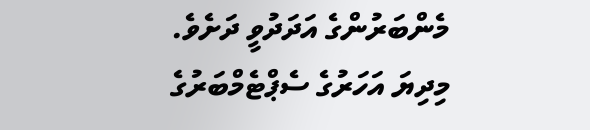މެންބަރުންގެ އަދަދުވީ ދަށެވެ. މިދިޔަ އަހަރުގެ ސެޕްޓެމްބަރުގެ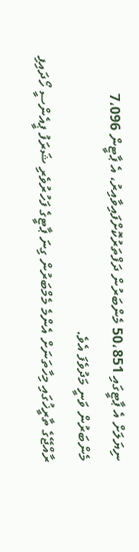ނިޔަލަށް އެ ޕާޓީގައި 50،851 މެންބަރުން ދަފްތަރުކޮށްފައިވާއިރު، އެ ޕާޓީން 7،096 މެންބަރުން ވަނީ މަދުވެފަ އެވެ.
ރާއްޖޭގެ ތާރީޚުގައި މިހާތަނަށް އެންމެ މެމްބަރުން ގިނަ ޕާޓީގެ ފަހުރުވެރި ޝަރަފު ޕީއެންސީ ހޯދައިފި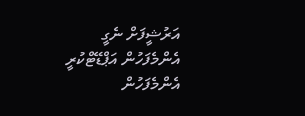އަރުޝީފަށް ނެގީ
އެންމެފަހުން އަޕްޑޭޓްކުރީ
އެންމެފަހުން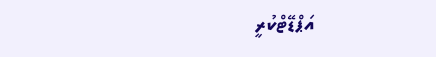އަޕްޑޭޓްކުރީ